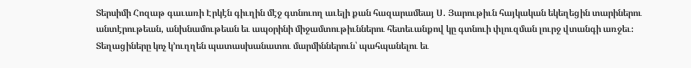Տերսիմի Հոզաթ գաւառի Էրկէն գիւղին մէջ գտնուող աւելի քան հազարամեայ Ս. Յարութիւն հայկական եկեղեցին տարիներու անտէրութեան, անխնամութեան եւ ապօրինի միջամտութիւններու հետեւանքով կը գտնուի փլուզման լուրջ վտանգի առջեւ։ Տեղացիները կոչ կ՚ուղղեն պատասխանատու մարմիններուն՝ պահպանելու եւ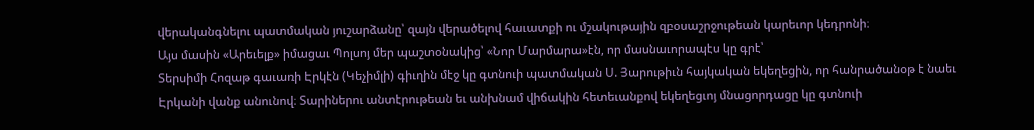վերականգնելու պատմական յուշարձանը՝ զայն վերածելով հաւատքի ու մշակութային զբօսաշրջութեան կարեւոր կեդրոնի։
Այս մասին «Արեւելք» իմացաւ Պոլսոյ մեր պաշտօնակից՝ «Նոր Մարմարա»էն, որ մասնաւորապէս կը գրէ՝
Տերսիմի Հոզաթ գաւառի Էրկէն (Կեչիմլի) գիւղին մէջ կը գտնուի պատմական Ս. Յարութիւն հայկական եկեղեցին, որ հանրածանօթ է նաեւ Էրկանի վանք անունով։ Տարիներու անտէրութեան եւ անխնամ վիճակին հետեւանքով եկեղեցւոյ մնացորդացը կը գտնուի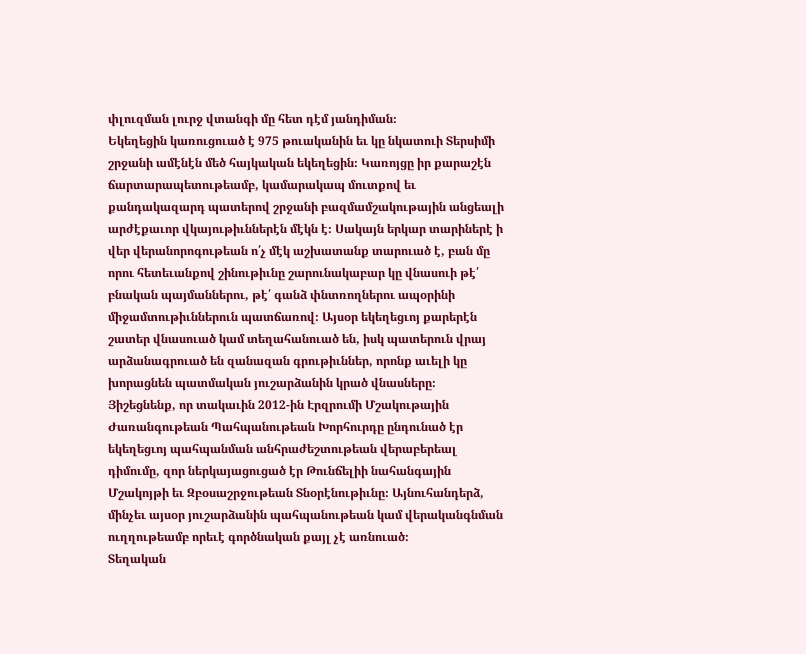փլուզման լուրջ վտանգի մը հետ դէմ յանդիման։
Եկեղեցին կառուցուած է 975 թուականին եւ կը նկատուի Տերսիմի շրջանի ամէնէն մեծ հայկական եկեղեցին։ Կառոյցը իր քարաշէն ճարտարապետութեամբ, կամարակապ մուտքով եւ քանդակազարդ պատերով շրջանի բազմամշակութային անցեալի արժէքաւոր վկայութիւններէն մէկն է։ Սակայն երկար տարիներէ ի վեր վերանորոգութեան ո՛չ մէկ աշխատանք տարուած է, բան մը որու հետեւանքով շինութիւնը շարունակաբար կը վնասուի թէ՛ բնական պայմաններու, թէ՛ գանձ փնտռողներու ապօրինի միջամտութիւններուն պատճառով։ Այսօր եկեղեցւոյ քարերէն շատեր վնասուած կամ տեղահանուած են, իսկ պատերուն վրայ արձանագրուած են զանազան գրութիւններ, որոնք աւելի կը խորացնեն պատմական յուշարձանին կրած վնասները։
Յիշեցնենք, որ տակաւին 2012-ին Էրզրումի Մշակութային Ժառանգութեան Պահպանութեան Խորհուրդը ընդունած էր եկեղեցւոյ պահպանման անհրաժեշտութեան վերաբերեալ դիմումը, զոր ներկայացուցած էր Թունճելիի նահանգային Մշակոյթի եւ Զբօսաշրջութեան Տնօրէնութիւնը։ Այնուհանդերձ, մինչեւ այսօր յուշարձանին պահպանութեան կամ վերականգնման ուղղութեամբ որեւէ գործնական քայլ չէ առնուած։
Տեղական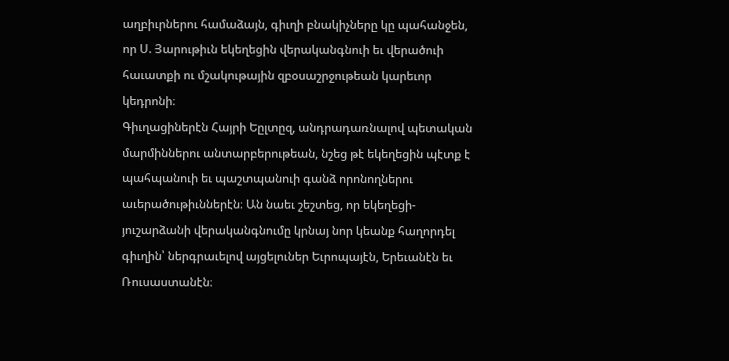աղբիւրներու համաձայն, գիւղի բնակիչները կը պահանջեն, որ Ս. Յարութիւն եկեղեցին վերականգնուի եւ վերածուի հաւատքի ու մշակութային զբօսաշրջութեան կարեւոր կեդրոնի։
Գիւղացիներէն Հայրի Եըլտըզ, անդրադառնալով պետական մարմիններու անտարբերութեան, նշեց թէ եկեղեցին պէտք է պահպանուի եւ պաշտպանուի գանձ որոնողներու աւերածութիւններէն։ Ան նաեւ շեշտեց, որ եկեղեցի-յուշարձանի վերականգնումը կրնայ նոր կեանք հաղորդել գիւղին՝ ներգրաւելով այցելուներ Եւրոպայէն, Երեւանէն եւ Ռուսաստանէն։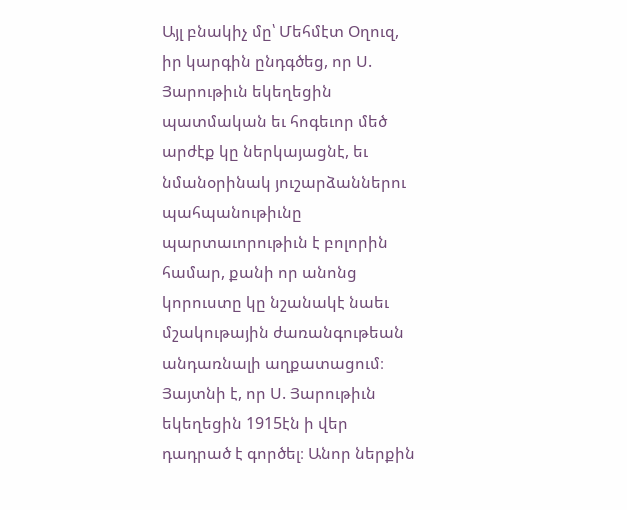Այլ բնակիչ մը՝ Մեհմէտ Օղուզ, իր կարգին ընդգծեց, որ Ս. Յարութիւն եկեղեցին պատմական եւ հոգեւոր մեծ արժէք կը ներկայացնէ, եւ նմանօրինակ յուշարձաններու պահպանութիւնը պարտաւորութիւն է բոլորին համար, քանի որ անոնց կորուստը կը նշանակէ նաեւ մշակութային ժառանգութեան անդառնալի աղքատացում։
Յայտնի է, որ Ս. Յարութիւն եկեղեցին 1915էն ի վեր դադրած է գործել։ Անոր ներքին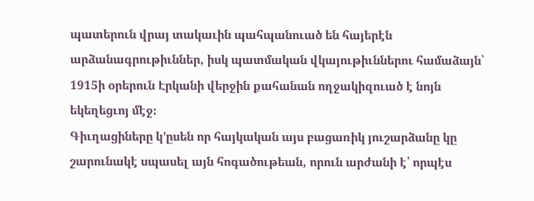պատերուն վրայ տակաւին պահպանուած են հայերէն արձանագրութիւններ, իսկ պատմական վկայութիւններու համաձայն՝ 1915ի օրերուն Էրկանի վերջին քահանան ողջակիզուած է նոյն եկեղեցւոյ մէջ։
Գիւղացիները կ'ըսեն որ հայկական այս բացառիկ յուշարձանը կը շարունակէ սպասել այն հոգածութեան, որուն արժանի է՝ որպէս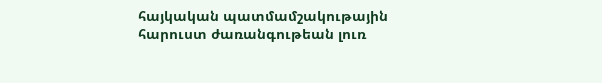հայկական պատմամշակութային հարուստ ժառանգութեան լուռ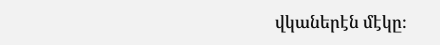վկաներէն մէկը։